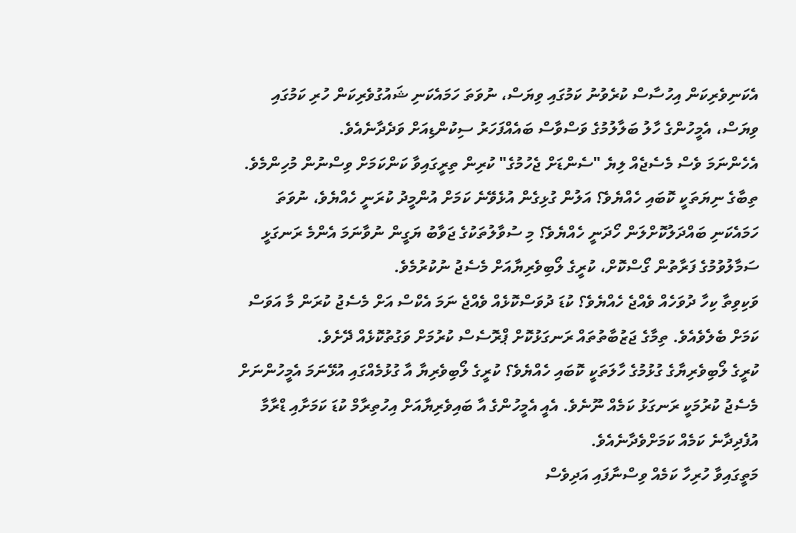އެކަނިވެރިކަން އިހުސާސް ކުރެވުނު ކަމުގައި ވިޔަސް، ނުވަތަ ހަމައެކަނި ޝައުގުވެރިކަން ހުރި ކަމުގައި ވިޔަސް، އެމީހުންގެ ހާލު ބަލާލުމުގެ ވަސްވާސް ބައެއްފަހަރު ސިކުންޑިއަށް ވަދެދާނެއެވެ.
އެހެންނަމަ ވެސް މެސެޖެއް ލިޔެ "ސެންޑަށް ޖެހުމުގެ" ކުރިން ތިރީގައިވާ ކަންކަމަށް ވިސްނުން މުހިންމެވެ.
ތިބާގެ ނިޔަތަކީ ކޮބައި ހެއްޔެވެ؟ އަލުން ގުޅިގެން އުޅެވޭނެ ކަމަށް އުންމީދު ކުރަނީ ހެއްޔެވެ، ނުވަތަ ހަމައެކަނި ބައްދަލުކޮށްލަން ހޯދަނީ ހެއްޔެވެ؟ މި ސުވާލުތަކުގެ ޖަވާބު ޔަގީން ނުވާނަމަ އެންމެ ރަނގަޅީ ސަމާލުވުމުގެ ފަރާތުން ގޯސްކޮށް، ކުރީގެ ލޯބިވެރިޔާއަށް މެސެޖު ނުކުރުމެވެ.
ވަކިވިތާ ކިހާ ދުވަހެއް ވެއްޖެ ހެއްޔެވެ؟ ކުޑަ ދުވަސްކޮޅެއް ވެއްޖެ ނަމަ އެކްސް އަށް މެސެޖު ކުރަން މާ އަވަސް ކަމަށް ބެލެވެއެވެ. ތިމާގެ ޖަޒުބާތުތައް ރަނގަޅުކޮށް ޕްރޮސެސް ކުރުމަށް ވަގުތުކޮޅެއް ދޭށެވެ.
ކުރީގެ ލޯބިވެރިޔާގެ ގުޅުމުގެ ހާލަތަކީ ކޮބައި ހެއްޔެވެ؟ ކުރީގެ ލޯބިވެރިޔާ އާ ގުޅުމެއްގައި އުޅޭނަމަ އެމީހުންނަށް މެސެޖު ކުރުމަކީ ރަނގަޅު ކަމެއް ނޫނެވެ. އެއީ އެމީހުންގެ އާ ބައިވެރިޔާއަށް އިހުތިރާމް ކުޑަ ކަމަށާއި ޑްރާމާ އުފެދިދާނެ ކަމެއް ކަމަށްވެދާނެއެވެ.
މަތީގައިވާ ހުރިހާ ކަމެއް ވިސްނާފައި އަދިވެސް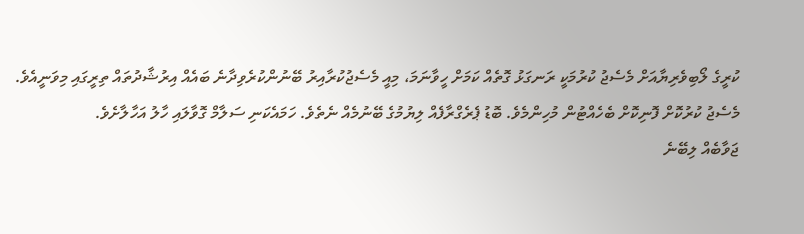ކުރީގެ ލޯބިވެރިޔާއަށް މެސެޖު ކުރުމަކީ ރަނގަޅު ގޮތެއް ކަމަށް ހީވާނަމަ، މިއީ މެސެޖުކުރާއިރު ބޭނުންކުރެވިދާނެ ބައެއް އިރުޝާދުތައް ތިރީގައި މިވަނީއެވެ.
މެސެޖު ކުރުކޮށް ފޮނިކޮށް ބެހެއްޓުން މުހިންމެވެ. ބޮޑު ޕެރެގްރާފެއް ލިޔުމުގެ ބޭނުމެއް ނެތެވެ. ހަމައެކަނި ސަލާމް ގޮވާލައި ހާލު އަހާލާށެވެ.
ޖަވާބެއް ލިބޭނެ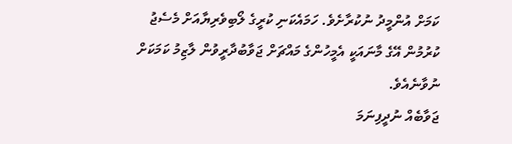ކަމަށް އުންމީދު ނުކުރާށެވެ. ހަމައެކަނި ކުރީގެ ލޯބިވެރިޔާއަށް މެސެޖު ކުރުމުން އޭގެ މާނައަކީ އެމީހުންގެ މައްޗަށް ޖަވާބުދާރީވުން ލާޒިމު ކަމަކަށް ނުވާނެއެވެ.
ޖަވާބެއް ނުދީފިނަމަ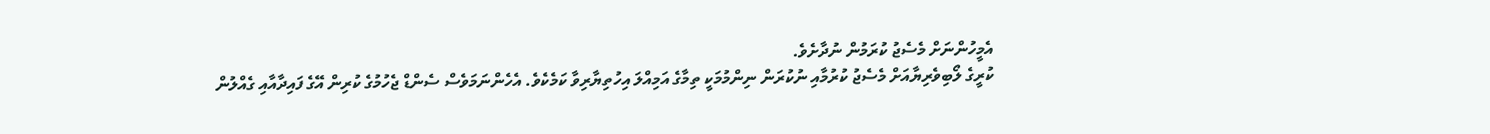އެމީހުންނަށް މެސެޖު ކުރަމުން ނުދާށެވެ.
ކުރީގެ ލޯބިވެރިޔާއަށް މެސެޖު ކުރުމާއި ނުކުރަން ނިންމުމަކީ ތިމާގެ އަމިއްލަ އިހުތިޔާރިވާ ކަމެކެވެ. އެހެންނަމަވެސް ސެންޑް ޖެހުމުގެ ކުރިން އޭގެ ފައިދާއާއި ގެއްލުން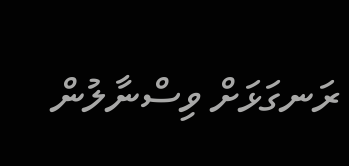ރަނގަޅަށް ވިސްނާލުން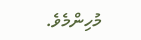މުހިންމެވެ.